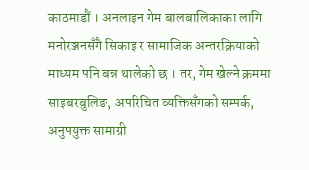काठमाडौं । अनलाइन गेम बालबालिकाका लागि मनोरञ्जनसँगै सिकाइ र सामाजिक अन्तरक्रियाको माध्यम पनि बन्न थालेको छ । तर, गेम खेल्ने क्रममा साइबरबुलिङ, अपरिचित व्यक्तिसँगको सम्पर्क, अनुपयुक्त सामाग्री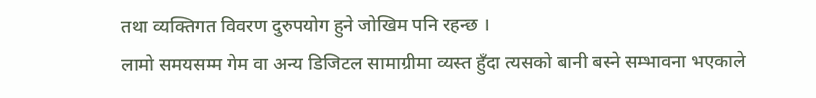तथा व्यक्तिगत विवरण दुरुपयोग हुने जोखिम पनि रहन्छ ।
लामो समयसम्म गेम वा अन्य डिजिटल सामाग्रीमा व्यस्त हुँदा त्यसको बानी बस्ने सम्भावना भएकाले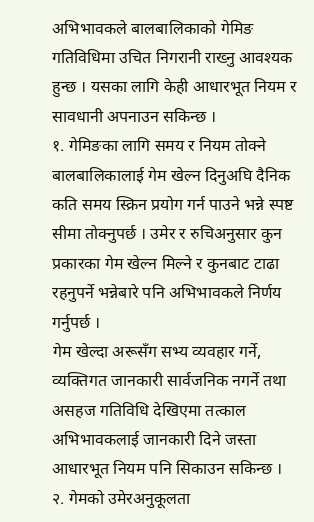अभिभावकले बालबालिकाको गेमिङ गतिविधिमा उचित निगरानी राख्नु आवश्यक हुन्छ । यसका लागि केही आधारभूत नियम र सावधानी अपनाउन सकिन्छ ।
१. गेमिङका लागि समय र नियम तोक्ने
बालबालिकालाई गेम खेल्न दिनुअघि दैनिक कति समय स्क्रिन प्रयोग गर्न पाउने भन्ने स्पष्ट सीमा तोक्नुपर्छ । उमेर र रुचिअनुसार कुन प्रकारका गेम खेल्न मिल्ने र कुनबाट टाढा रहनुपर्ने भन्नेबारे पनि अभिभावकले निर्णय गर्नुपर्छ ।
गेम खेल्दा अरूसँग सभ्य व्यवहार गर्ने, व्यक्तिगत जानकारी सार्वजनिक नगर्ने तथा असहज गतिविधि देखिएमा तत्काल अभिभावकलाई जानकारी दिने जस्ता आधारभूत नियम पनि सिकाउन सकिन्छ ।
२. गेमको उमेरअनुकूलता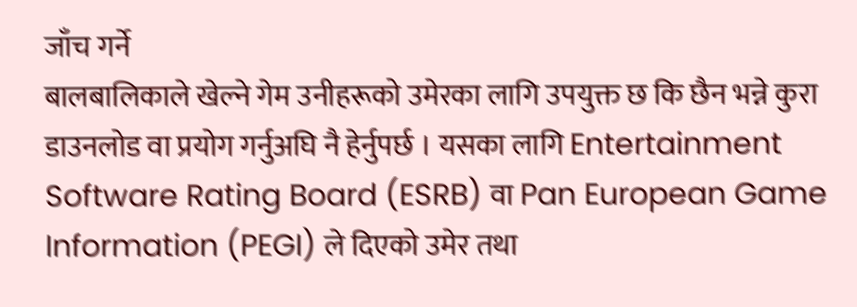जाँच गर्ने
बालबालिकाले खेल्ने गेम उनीहरूको उमेरका लागि उपयुक्त छ कि छैन भन्ने कुरा डाउनलोड वा प्रयोग गर्नुअघि नै हेर्नुपर्छ । यसका लागि Entertainment Software Rating Board (ESRB) वा Pan European Game Information (PEGI) ले दिएको उमेर तथा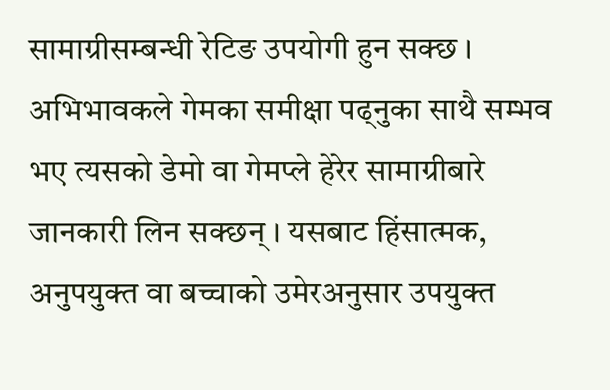सामाग्रीसम्बन्धी रेटिङ उपयोगी हुन सक्छ ।
अभिभावकले गेमका समीक्षा पढ्नुका साथै सम्भव भए त्यसको डेमो वा गेमप्ले हेरेर सामाग्रीबारे जानकारी लिन सक्छन् । यसबाट हिंसात्मक, अनुपयुक्त वा बच्चाको उमेरअनुसार उपयुक्त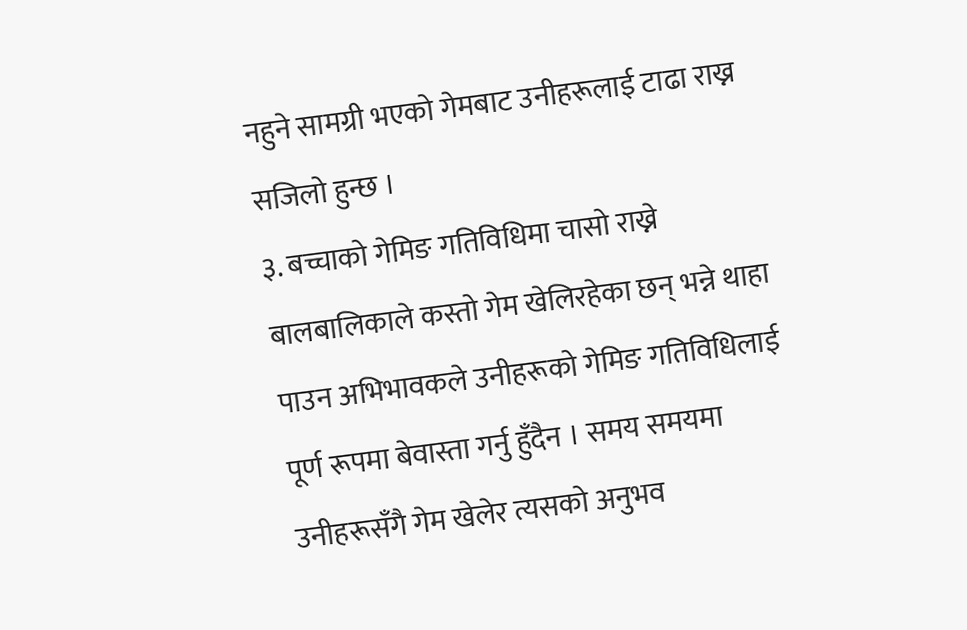नहुने सामग्री भएको गेमबाट उनीहरूलाई टाढा राख्न सजिलो हुन्छ ।
३. बच्चाको गेमिङ गतिविधिमा चासो राख्ने
बालबालिकाले कस्तो गेम खेलिरहेका छन् भन्ने थाहा पाउन अभिभावकले उनीहरूको गेमिङ गतिविधिलाई पूर्ण रूपमा बेवास्ता गर्नु हुँदैन । समय समयमा उनीहरूसँगै गेम खेलेर त्यसको अनुभव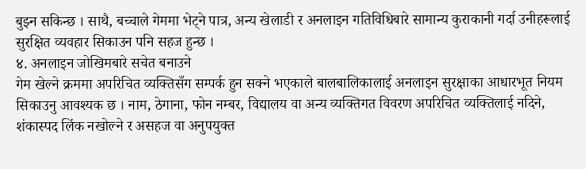बुझ्न सकिन्छ । साथै, बच्चाले गेममा भेट्ने पात्र, अन्य खेलाडी र अनलाइन गतिविधिबारे सामान्य कुराकानी गर्दा उनीहरूलाई सुरक्षित व्यवहार सिकाउन पनि सहज हुन्छ ।
४. अनलाइन जोखिमबारे सचेत बनाउने
गेम खेल्ने क्रममा अपरिचित व्यक्तिसँग सम्पर्क हुन सक्ने भएकाले बालबालिकालाई अनलाइन सुरक्षाका आधारभूत नियम सिकाउनु आवश्यक छ । नाम, ठेगाना, फोन नम्बर, विद्यालय वा अन्य व्यक्तिगत विवरण अपरिचित व्यक्तिलाई नदिने, शंकास्पद लिंक नखोल्ने र असहज वा अनुपयुक्त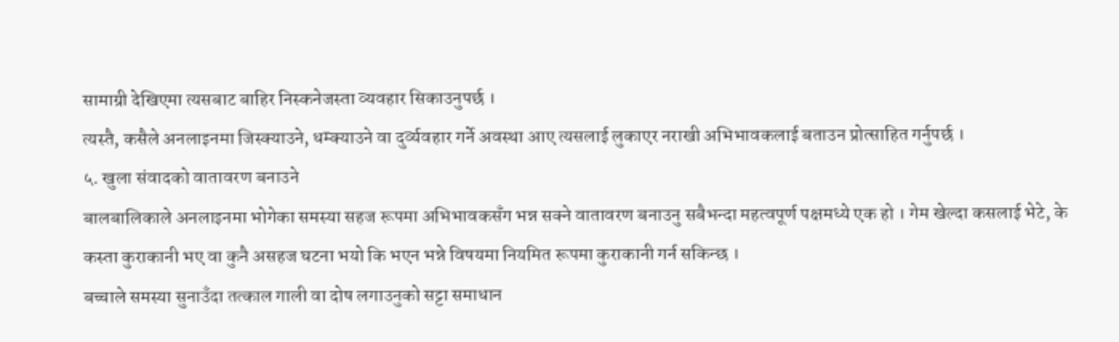सामाग्री देखिएमा त्यसबाट बाहिर निस्कनेजस्ता व्यवहार सिकाउनुपर्छ ।
त्यस्तै, कसैले अनलाइनमा जिस्क्याउने, धम्क्याउने वा दुर्व्यवहार गर्ने अवस्था आए त्यसलाई लुकाएर नराखी अभिभावकलाई बताउन प्रोत्साहित गर्नुपर्छ ।
५. खुला संवादको वातावरण बनाउने
बालबालिकाले अनलाइनमा भोगेका समस्या सहज रूपमा अभिभावकसँग भन्न सक्ने वातावरण बनाउनु सबैभन्दा महत्वपूर्ण पक्षमध्ये एक हो । गेम खेल्दा कसलाई भेटे, के कस्ता कुराकानी भए वा कुनै असहज घटना भयो कि भएन भन्ने विषयमा नियमित रूपमा कुराकानी गर्न सकिन्छ ।
बच्चाले समस्या सुनाउँदा तत्काल गाली वा दोष लगाउनुको सट्टा समाधान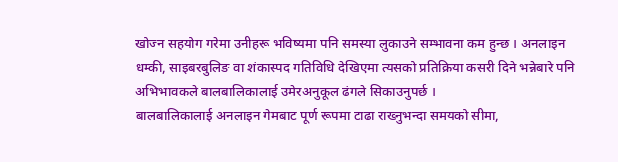खोज्न सहयोग गरेमा उनीहरू भविष्यमा पनि समस्या लुकाउने सम्भावना कम हुन्छ । अनलाइन धम्की, साइबरबुलिङ वा शंकास्पद गतिविधि देखिएमा त्यसको प्रतिक्रिया कसरी दिने भन्नेबारे पनि अभिभावकले बालबालिकालाई उमेरअनुकूल ढंगले सिकाउनुपर्छ ।
बालबालिकालाई अनलाइन गेमबाट पूर्ण रूपमा टाढा राख्नुभन्दा समयको सीमा,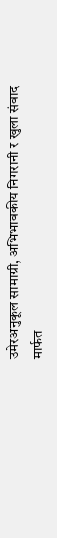उमेरअनुकूल सामाग्री, अभिभावकीय निगरानी र खुला संवाद मार्फत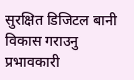सुरक्षित डिजिटल बानी विकास गराउनु प्रभावकारी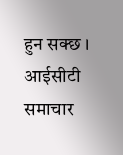हुन सक्छ ।
आईसीटी समाचार